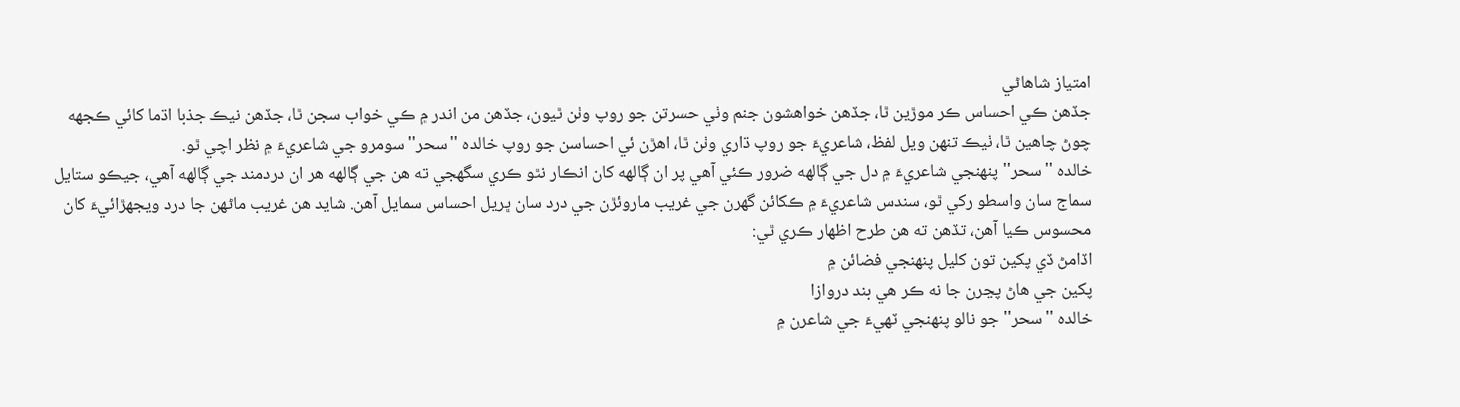امتياز شاهاڻي
جڏهن ڪي احساس ڪر موڙين ٿا، جڏهن خواهشون جنم وٺي حسرتن جو روپ وٺن ٿيون، جڏهن من اندر ۾ ڪي خواب سجن ٿا، جڏهن نيڪ جذبا اڌما کائي ڪجهه چوڻ چاهين ٿا، ٺيڪ تنهن ويل لفظ، شاعريءَ جو روپ ڌاري وٺن ٿا، اهڙن ئي احساسن جو روپ خالده ''سحر'' سومرو جي شاعريءَ ۾ نظر اچي ٿو.
خالده ''سحر'' پنهنجي شاعريءَ ۾ دل جي ڳالهه ضرور ڪئي آهي پر ان ڳالهه کان انڪار نٿو ڪري سگهجي ته هن جي ڳالهه هر ان دردمند جي ڳالهه آهي، جيڪو ستايل سماج سان واسطو رکي ٿو، سندس شاعريءَ ۾ ڪکائن گهرن جي غريب ماروئڙن جي درد سان ڀريل احساس سمايل آهن. شايد هن غريب ماڻهن جا درد ويجهڙائيءَ کان محسوس ڪيا آهن، تڏهن ته هن طرح اظهار ڪري ٿي:
اڏامڻ ڏي پکين تون کليل پنهنجي فضائن ۾
پکين جي هاڻ پڃرن جا نه ڪر هي بند دروازا
خالده ''سحر'' جو نالو پنهنجي ٽهيءَ جي شاعرن ۾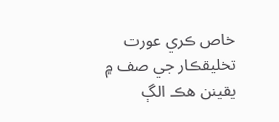خاص ڪري عورت
تخليقڪار جي صف ۾ يقينن هڪ الڳ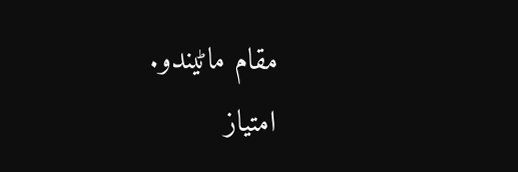مقام ماڻيندو.
امتياز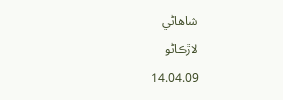شاهاڻي
لاڙڪاڻو
14.04.09